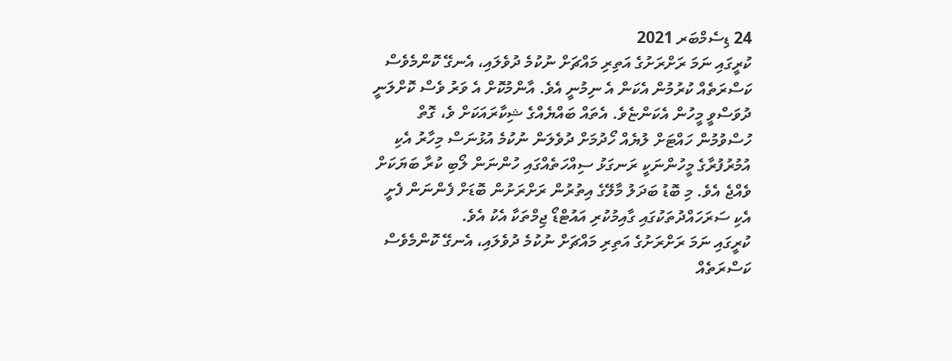24 ޑިސެމްބަރ 2021
ކުރީގައި ނަމަ ރަށްރަށުގެ އަތިރި މައްޗަށް ނުކުމެ ދުވެލައި، އެނގޭ ކޮންމެވެސް ކަސްރަތެއް ކުރުމުން އެކަން އެ ނިމުނީ އެވެ. އާންމުކޮށް އެ ވަރު ވެސް ކޮށްލަނީ ދުވަސްވީ މީހުން އެކަންޏެވެ. އެތައް ބައްޔެއްގެ ޝިކާރައަކަށް ވެ، ގޮތް ހުސްވުމުން ހައްޓަށް ލުޔެއް ހޯދުމަށް ދުވެލަން ނުކުމެ އުޅުނަސް މިހާރު އެކި އުމުރުފުރާގެ މީހުންނަކީ ރަނގަޅު ސިއްހަތެއްގައި ހުންނަން ލޯބި ކުރާ ބަޔަކަށް ވެއްޖެ އެވެ. މި ބޮޑު ބަދަލު މާލޭގެ އިތުރުން ރަށްރަށުން ބޮޑަށް ފެންނަން ފެށީ އެކި ސަރަހައްދުތަކުގައި ގާއިމުކުރި އައުޓްޑޯ ޖިމްތަކާ އެކު އެވެ.
ކުރީގައި ނަމަ ރަށްރަށުގެ އަތިރި މައްޗަށް ނުކުމެ ދުވެލައި، އެނގޭ ކޮންމެވެސް ކަސްރަތެއް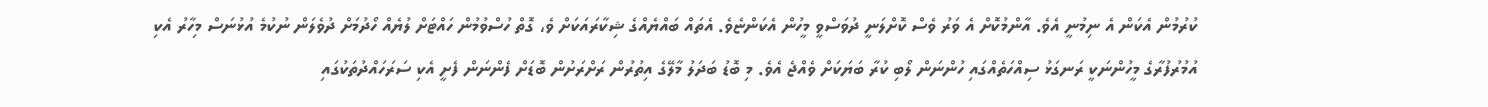ކުރުމުން އެކަން އެ ނިމުނީ އެވެ. އާންމުކޮށް އެ ވަރު ވެސް ކޮށްލަނީ ދުވަސްވީ މީހުން އެކަންޏެވެ. އެތައް ބައްޔެއްގެ ޝިކާރައަކަށް ވެ، ގޮތް ހުސްވުމުން ހައްޓަށް ލުޔެއް ހޯދުމަށް ދުވެލަން ނުކުމެ އުޅުނަސް މިހާރު އެކި އުމުރުފުރާގެ މީހުންނަކީ ރަނގަޅު ސިއްހަތެއްގައި ހުންނަން ލޯބި ކުރާ ބަޔަކަށް ވެއްޖެ އެވެ. މި ބޮޑު ބަދަލު މާލޭގެ އިތުރުން ރަށްރަށުން ބޮޑަށް ފެންނަން ފެށީ އެކި ސަރަހައްދުތަކުގައި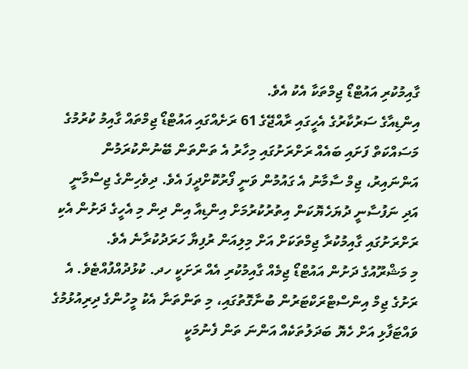ގާއިމުކުރި އައުޓްޑޯ ޖިމްތަކާ އެކު އެވެ.
އިންޑިއާގެ ސަރުކާރުގެ އެހީގައި ރާއްޖޭގެ 61 ރަށެއްގައި އައުޓްޑޯ ޖިމްތައް ގާއިމު ކުރުމުގެ މަސައްކަތް ފަށައި ބައެއް ރަށްރަށުގައި މިހާރު އެ ތަންތަން ބޭނުންކުރަމުން އަންނައިރު، ޖިމް ސާމާނު އެ ގައުމުން ވަނީ ފޯރުކޮށްދީފަ އެވެ. ދިވެހިންގެ ޖިސްމާނީ އަދި ނަފުސާނީ ދުޔަހެޔޮކަން އިތުރުކުރުމަށް އިންޑިއާ އިން ދިން މި އެހީގެ ދަށުން އެކި ރަށްރަށުގައި ގާއިމުކުރާ ޖިމްތަކަށް އަށް މިލިއަން ރުފިޔާ ހަރަދުކުރާނެ އެވެ.
މި މަޝްރޫއުގެ ދަށުން އައުޓްޑޯ ޖިމެއް ގާއިމުކުރި އެއް ރަށަކީ ހދ. ކުޅުދުއްފުއްޓެވެ. އެ ރަށުގެ ޖިމް އިންސްޓްރަކްޓަރުން ބުނާގޮތުގައި، މި ތަންތަނާ އެކު މީހުންގެ ދިރިއުޅުމުގެ ވައްޓަފާޅި އަށް ހެޔޮ ބަދަލުތަކެއް އަންނަ ތަން ފެނުމަކީ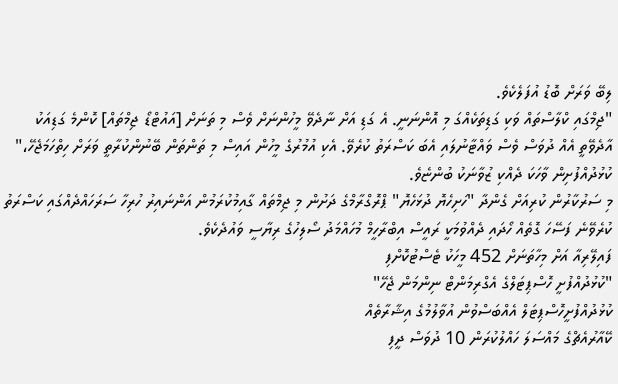ލިބޭ ވަރަށް ބޮޑު އުފަލެކެވެ.
"ޖިމްގައި ކްލާސްތައް ވަކި ގަޑިތަކެއްގަ މި އޮންނަނީ. އެ ގަޑި އަށް ނާދެވޭ މީހުންނަށް ވެސް މި ތަނަށް [އައުޓްޑޯ ޖިމްތައް] ކޮންމެ ގަޑިއަކު އާދެވޭތީ އެއް ދުވަސް ވެސް ވައްޓާނުލައި އެބަ ކަސްރަތު ކުރެވޭ. އެކި އުމުރުގެ މީހުން އައިސް މި ތަންތަން ބޭނުންކުރާތީ ވަރަށް ހިތްހަމަޖެހޭ،" ކުޅުދުއްފުށިން ވާހަކަ ދެއްކި ޒުވާނަކު ބުންޏެވެ.
މި ސަރުކާރުން ކުރިއަށް ގެންދާ "ހަށިހެޔޮ ދުޅަހެޔޮ" ޕްރޮގްރާމްގެ ދަށުން މި ޖިމްތައް ގާއިމުކުރަމުން އަންނައިރު ހުރިހާ ސަރަހައްދެއްގައި ކަސްރަތު ކުރެވޭނެ ފަސޭހަ ގޮތެއް ހޯދައި ދެއްވުމަކީ ރައީސް އިބްރާހީމް މުހައްމަދު ސޯލިހުގެ ރިޔާސީ ވައުދެކެވެ.
ފައިލޭރިއާ އަށް މިހާތަނަށް 452 މީހަކު ޓެސްޓުކޮށްފި
"ކުޅުދުއްފުށީ ހޮސްޕިޓަލްގެ އެގްރިމަންޓް ނިންމަން ޖެހޭ"
ކުޅުދުއްފުށީހޮސްޕިޓަލް އެއްބަސްވުން އުވާލުމުގެ އިޝާރާތެއް
ކޭއާރުއެޗްގެ މައްސަލަ ހައްލުކުރަން 10 ދުވަސް ދީފި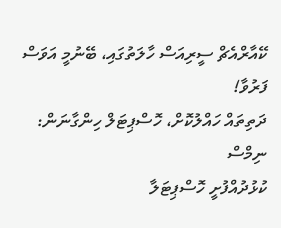ކޭއާރްއެޗް ސީރިއަސް ހާލަތުގައި، ބޭނުމީ އަވަސް ފަރުވާ!
ދަތިތައް ހައްލުކޮށް، ހޮސްޕިޓަލް ހިންގާނަން: ނިމްސް
ކުޅުދުއްފުށީ ހޮސްޕިޓަލާ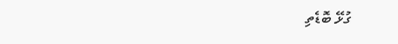ގުޅޭ ބޮޑެތި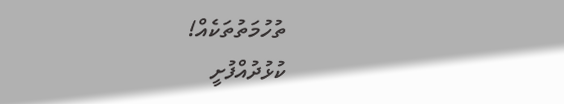ތުހުމަތުތަކެއް!
ކުޅުދުއްފުށީ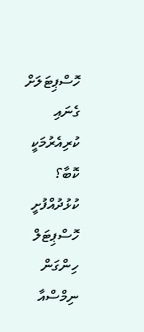ހޮސްޕިޓަލަށް ގެނައި ކުރިއެރުމަކީ ކޮބާ؟
ކުޅުދުއްފުށީ ހޮސްޕިޓަލް ހިންގަން ނިމްސްއާ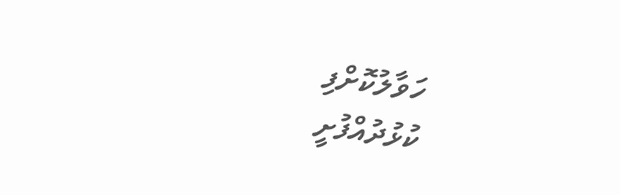ހަވާލުކޮށްފި
ކުޅުދުއްފުށީ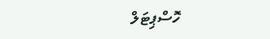ހޮސްޕިޓަލް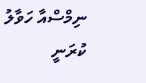ނިމްސްއާ ހަވާލު ކުރަނީ